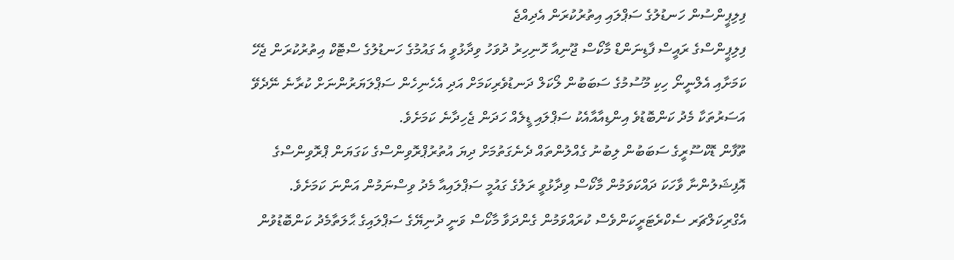ފިލިޕީންސުން ހަނޑުލުގެ ސަޕްލައި އިތުރުކުރަން އެދިއްޖެ
ފިލިޕީންސްގެ ރައީސް ފާޑިނަންޑް މާކޯސް ޖޫނިއާ ހޮނިހިރު ދުވަހު ވިދާޅުވީ އެ ގައުމުގެ ހަނޑުލުގެ ސްޓޮކް އިތުރުކުރަން ޖެހޭ ކަމަށާއި އެލްނީނޯ ހިކި މޫސުމުގެ ސަބަބުން ލޯކަލް ދަނޑުވެރިކަމަށް އަދި އެހެނިހެން ސަޕްލަޔަރުންނަށް ކުރާނެ ނޭދެވޭ އަސަރުތަކާ މެދު ކަންބޮޑުވެ އިންޑިއާއާއެކު ސަޕްލައި ޑީލެއް ހަދަން ޖެހިދާނެ ކަމަށެވެ.
ތޫފާން ޑޮކްސޫރީގެ ސަބަބުން ލިބުނު ގެއްލުންތައް ދެނެގަތުމަށް ދިޔަ އުތުރުޕްރޮވިންސްގެ ކަގަޔަން ޕްރޮވިންސްގެ އޮފިޝަލުންނާ ވާހަކަ ދައްކަވަމުން މާކޯސް ވިދާޅުވީ ރަލުގެ ގައުމީ ސަޕްލައިއާ މެދު ވިސްނަމުން އަންނަ ކަމަށެވެ.
އެގްރިކަލްޗަރ ސެކްރެޓަރީކަންވެސް ކުރައްވަމުން ގެންދަވާ މާކޯސް ވަނީ ދުނިޔޭގެ ސަޕްލައިގެ ޙާލަތާމެދު ކަންބޮޑުވުން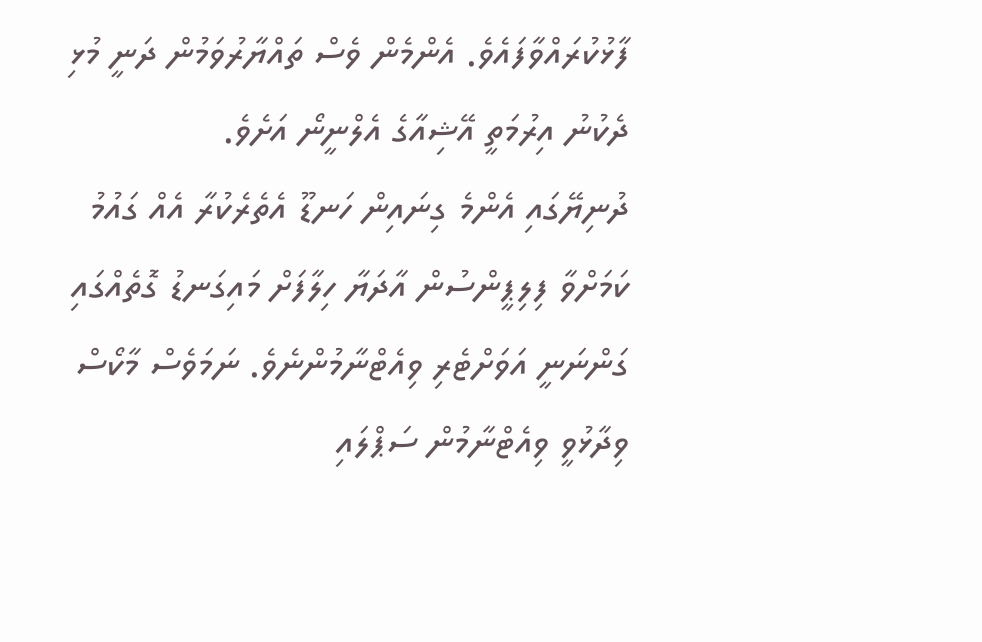ފާޅުކުރައްވާފައެވެ. އެންމެން ވެސް ތައްޔާރުވަމުން ދަނީ މުޅި ދެކުނު އިރުމަތީ އޭޝިއާގެ އެލްނީނޯ އަށެވެ.
ދުނިޔޭގައި އެންމެ ގިނައިން ހަނޑޫ އެތެރެކުރާ އެއް ގައުމު ކަމަށްވާ ފިލިޕީންސުން އާދަޔާ ހިލާފަށް މައިގަނޑު ގޮތެއްގައި ގަންނަނީ އަވަށްޓެރި ވިއެޓްނާމުންނެވެ. ނަމަވެސް މާކޯސް ވިދާޅުވީ ވިއެޓްނާމުން ސަޕްލައި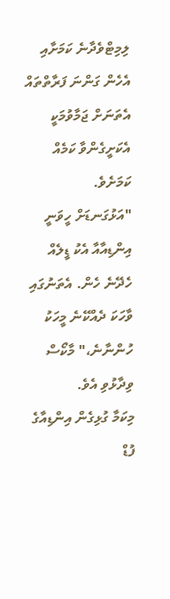ލިމިޓްވެދާނެ ކަމަށާއި އެހެން ގަންނަ ފަރާތްތައް އެތަނަށް ޖަމާވުމަކީ އެކަށީގެންވާ ކަމެއް ކަމަށެވެ.
"އަޅުގަނޑަށް ހީވަނީ އިންޑިއާއާ އެކު ޑީލެއް ހެދޭނެ ހެން. އެތަނުގައި ވާހަކަ ދެއްކޭނެ މީހަކު ހުންނާނެ،" މާކޯސް ވިދާޅުވި އެވެ.
މިކަމާ ގުޅިގެން އިންޑިއާގެ ފުޑް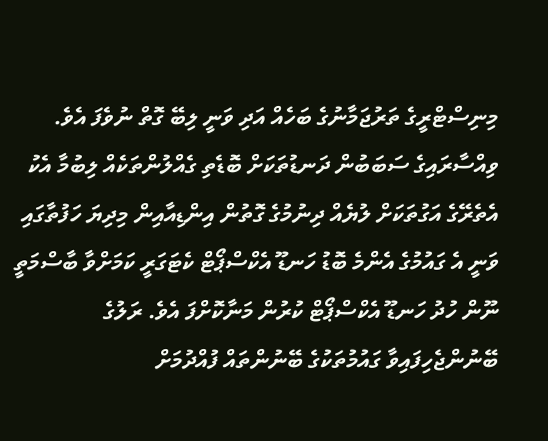މިނިސްޓްރީގެ ތަރުޖަމާނުގެ ބަހެއް އަދި ވަނީ ލިބޭ ގޮތް ނުވެފަ އެވެ.
ވިއްސާރައިގެ ސަބަބުން ދަނޑުތަކަށް ބޮޑެތި ގެއްލުންތަކެއް ލިބުމާ އެކު އެތެރޭގެ އަގުތަކަށް ލުޔެއް ދިނުމުގެ ގޮތުން އިންޑިއާއިން މިދިޔަ ހަފުތާގައި ވަނީ އެ ގައުމުގެ އެންމެ ބޮޑު ހަނޑޫ އެކްސްޕޯޓް ކެޓަގަރީ ކަމަށްވާ ބާސްމަތީ ނޫން ހުދު ހަނޑޫ އެކްސްޕޯޓް ކުރުން މަނާކޮށްފަ އެވެ. ރަލުގެ ބޭނުންޖެހިފައިވާ ގައުމުތަކުގެ ބޭނުންތައް ފުއްދުމަށް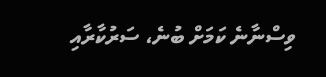ވިސްނާނެ ކަމަށް ބުނެ، ސަރުކާރާއި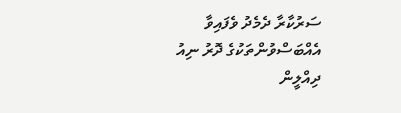ސަރުކާރާ ދެމެދު ވެފައިވާ އެއްބަސްވުންތަކުގެ ދޮރު ނިއު ދިއްލީން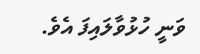ވަނީ ހުޅުވާލައިފަ އެވެ.